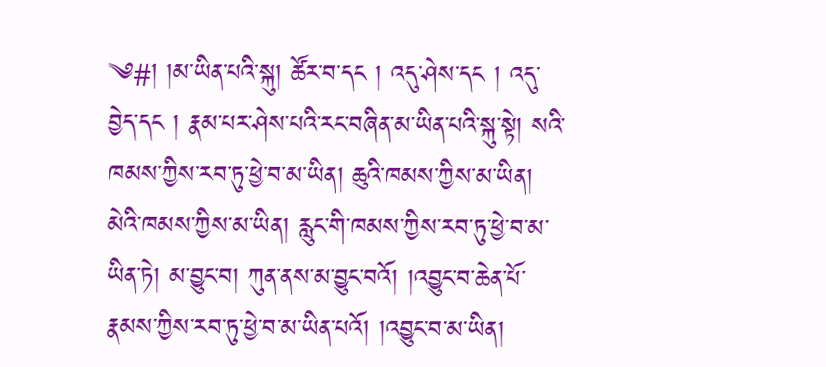༄#། །མ་ཡིན་པའི་སྐུ། ཚོར་བ་དང ། འདུ་ཤེས་དང ། འདུ་བྱེད་དང ། རྣམ་པར་ཤེས་པའི་རང་བཞིན་མ་ཡིན་པའི་སྐུ་སྟེ། སའི་ཁམས་ཀྱིས་རབ་ཏུ་ཕྱེ་བ་མ་ཡིན། ཆུའི་ཁམས་ཀྱིས་མ་ཡིན། མེའི་ཁམས་ཀྱིས་མ་ཡིན། རླུང་གི་ཁམས་ཀྱིས་རབ་ཏུ་ཕྱེ་བ་མ་ཡིན་ཏེ། མ་བྱུང་བ། ཀུན་ནས་མ་བྱུང་བའོ། །འབྱུང་བ་ཆེན་པོ་རྣམས་ཀྱིས་རབ་ཏུ་ཕྱེ་བ་མ་ཡིན་པའོ། །འབྱུང་བ་མ་ཡིན།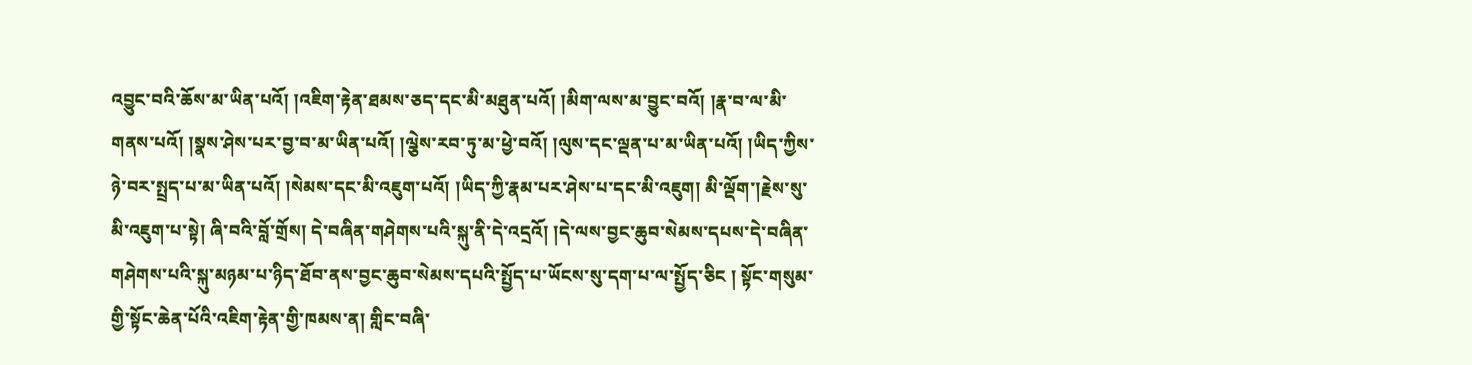འབྱུང་བའི་ཆོས་མ་ཡིན་པའོ། །འཇིག་རྟེན་ཐམས་ཅད་དང་མི་མཐུན་པའོ། །མིག་ལས་མ་བྱུང་བའོ། །རྣ་བ་ལ་མི་གནས་པའོ། །སྣས་ཤེས་པར་བྱ་བ་མ་ཡིན་པའོ། །ལྕེས་རབ་ཏུ་མ་ཕྱེ་བའོ། །ལུས་དང་ལྡན་པ་མ་ཡིན་པའོ། །ཡིད་ཀྱིས་ཉེ་བར་སྤྲད་པ་མ་ཡིན་པའོ། །སེམས་དང་མི་འཇུག་པའོ། །ཡིད་ཀྱི་རྣམ་པར་ཤེས་པ་དང་མི་འཇུག། མི་ལྡོག་།རྗེས་སུ་མི་འཇུག་པ་སྟེ། ཞི་བའི་བློ་གྲོས། དེ་བཞིན་གཤེགས་པའི་སྐུ་ནི་དེ་འདྲའོ། །དེ་ལས་བྱང་ཆུབ་སེམས་དཔས་དེ་བཞིན་གཤེགས་པའི་སྐུ་མཉམ་པ་ཉིད་ཐོབ་ནས་བྱང་ཆུབ་སེམས་དཔའི་སྤྱོད་པ་ཡོངས་སུ་དག་པ་ལ་སྤྱོད་ཅིང ། སྟོང་གསུམ་གྱི་སྟོང་ཆེན་པོའི་འཇིག་རྟེན་གྱི་ཁམས་ན། གླིང་བཞི་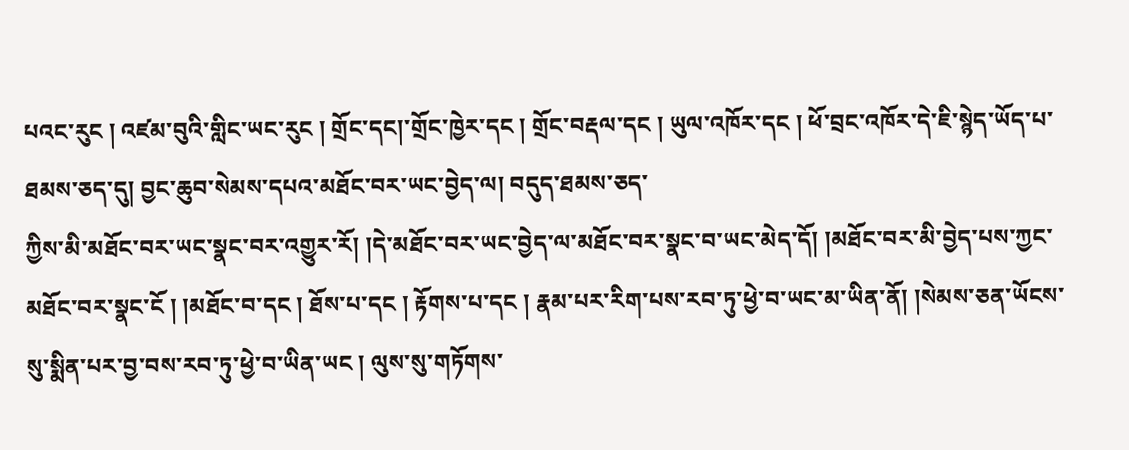པའང་རུང ། འཛམ་བུའི་གླིང་ཡང་རུང ། གྲོང་དང།་གྲོང་ཁྱེར་དང ། གྲོང་བརྡལ་དང ། ཡུལ་འཁོར་དང ། ཕོ་བྲང་འཁོར་དེ་ཇི་སྙེད་ཡོད་པ་ཐམས་ཅད་དུ། བྱང་ཆུབ་སེམས་དཔའ་མཐོང་བར་ཡང་བྱེད་ལ། བདུད་ཐམས་ཅད་
ཀྱིས་མི་མཐོང་བར་ཡང་སྣང་བར་འགྱུར་རོ། །དེ་མཐོང་བར་ཡང་བྱེད་ལ་མཐོང་བར་སྣང་བ་ཡང་མེད་དོ། །མཐོང་བར་མི་བྱེད་པས་ཀྱང་མཐོང་བར་སྣང་ངོ ། །མཐོང་བ་དང ། ཐོས་པ་དང ། རྟོགས་པ་དང ། རྣམ་པར་རིག་པས་རབ་ཏུ་ཕྱེ་བ་ཡང་མ་ཡིན་ནོ། །སེམས་ཅན་ཡོངས་སུ་སྨིན་པར་བྱ་བས་རབ་ཏུ་ཕྱེ་བ་ཡིན་ཡང ། ལུས་སུ་གཏོགས་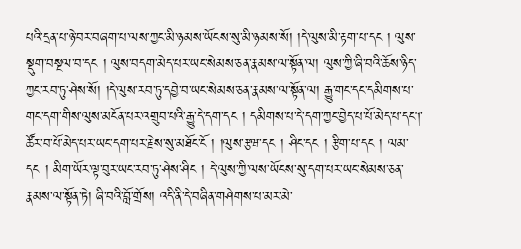པའི་དྲན་པ་ཉེ་བར་བཞག་པ་ལས་ཀྱང་མི་ཉམས་ཡོངས་སུ་མི་ཉམས་སོ། །དེ་ལུས་མི་རྟག་པ་དང ། ལུས་སྡུག་བསྔལ་བ་དང ། ལུས་བདག་མེད་པར་ཡང་སེམས་ཅན་རྣམས་ལ་སྟོན་ལ། ལུས་ཀྱི་ཞི་བའི་ཆོས་ཉིད་ཀྱང་རབ་ཏུ་ཤེས་སོ། །དེ་ལུས་རབ་ཏུ་དབྱེ་བ་ཡང་སེམས་ཅན་རྣམས་ལ་སྟོན་ལ། རྒྱུ་གང་དང་དམིགས་པ་གང་དག་གིས་ལུས་མངོན་པར་འགྲུབ་པའི་རྒྱུ་དེ་དག་དང ། དམིགས་པ་དེ་དག་ཀྱང་བྱེད་པ་པོ་མེད་པ་དང།་ཚོར་བ་པོ་མེད་པར་ཡང་དག་པར་རྗེས་སུ་མཐོང་ངོ ། །ལུས་རྩཝ་དང ། ཤིང་དང ། རྩིག་པ་དང ། ལམ་དང ། མིག་ཡོར་ལྟ་བུར་ཡང་རབ་ཏུ་ཤེས་ཤིང ། དེ་ལུས་ཀྱི་ལས་ཡོངས་སུ་དག་པར་ཡང་སེམས་ཅན་རྣམས་ལ་སྟོན་ཏེ། ཞི་བའི་བློ་གྲོས། འདི་ནི་དེ་བཞིན་གཤེགས་པ་མར་མེ་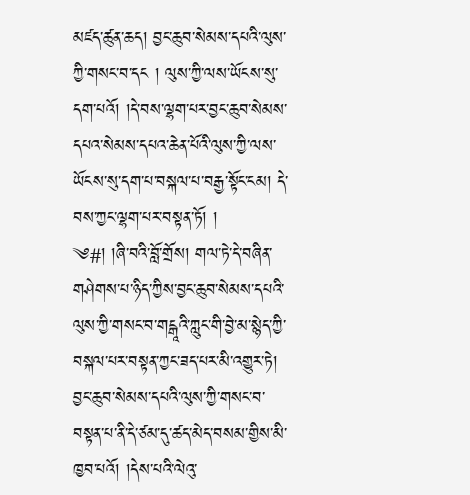མཛད་ཚུན་ཆད། བྱང་ཆུབ་སེམས་དཔའི་ལུས་ཀྱི་གསང་བ་དང ། ལུས་ཀྱི་ལས་ཡོངས་སུ་དག་པའོ། །དེ་བས་ལྷག་པར་བྱང་ཆུབ་སེམས་དཔའ་སེམས་དཔའ་ཆེན་པོའི་ལུས་ཀྱི་ལས་ཡོངས་སུ་དག་པ་བསྐལ་པ་བརྒྱ་སྟོང་ངམ། དེ་བས་ཀྱང་ལྷག་པར་བསྟན་ཏོ། །
༄#། །ཞི་བའི་བློ་གྲོས། གལ་ཏེ་དེ་བཞིན་གཤེགས་པ་ཉིད་ཀྱིས་བྱང་ཆུབ་སེམས་དཔའི་ལུས་ཀྱི་གསང་བ་གངྒཱའི་ཀླུང་གི་བྱེ་མ་སྙེད་ཀྱི་བསྐལ་པར་བསྟན་ཀྱང་ཟད་པར་མི་འགྱུར་ཏེ། བྱང་ཆུབ་སེམས་དཔའི་ལུས་ཀྱི་གསང་བ་བསྟན་པ་ནི་དེ་ཙམ་དུ་ཚད་མེད་བསམ་གྱིས་མི་ཁྱབ་པའོ། །དེས་པའི་ལེའུ་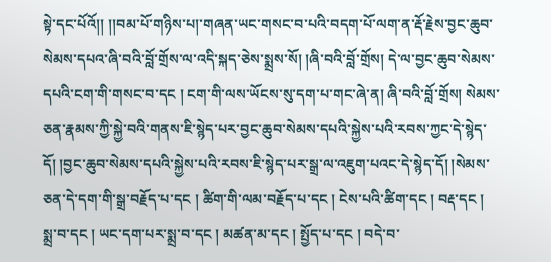སྟེ་དང་པོའོ།། །།བམ་པོ་གཉིས་པ།་གཞན་ཡང་གསང་བ་པའི་བདག་པོ་ལག་ན་རྡོ་རྗེས་བྱང་ཆུབ་སེམས་དཔའ་ཞི་བའི་བློ་གྲོས་ལ་འདི་སྐད་ཅེས་སྨྲས་སོ། །ཞི་བའི་བློ་གྲོས། དེ་ལ་བྱང་ཆུབ་སེམས་དཔའི་ངག་གི་གསང་བ་དང ། ངག་གི་ལས་ཡོངས་སུ་དག་པ་གང་ཞེ་ན། ཞི་བའི་བློ་གྲོས། སེམས་ཅན་རྣམས་ཀྱི་སྐྱེ་བའི་གནས་ཇི་སྙེད་པར་བྱང་ཆུབ་སེམས་དཔའི་སྐྱེས་པའི་རབས་ཀྱང་དེ་སྙེད་དོ། །བྱང་ཆུབ་སེམས་དཔའི་སྐྱེས་པའི་རབས་ཇི་སྙེད་པར་སྒྲ་ལ་འཇུག་པའང་དེ་སྙེད་དོ། །སེམས་ཅན་དེ་དག་གི་སྒྲ་བརྗོད་པ་དང ། ཚིག་གི་ལམ་བརྗོད་པ་དང ། ངེས་པའི་ཚིག་དང ། བརྡ་དང ། སྨྲ་བ་དང ། ཡང་དག་པར་སྨྲ་བ་དང ། མཚན་མ་དང ། སྤྱོད་པ་དང ། བདེ་བ་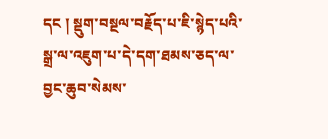དང ། སྡུག་བསྔལ་བརྗོད་པ་ཇི་སྙེད་པའི་སྒྲ་ལ་འཇུག་པ་དེ་དག་ཐམས་ཅད་ལ་བྱང་ཆུབ་སེམས་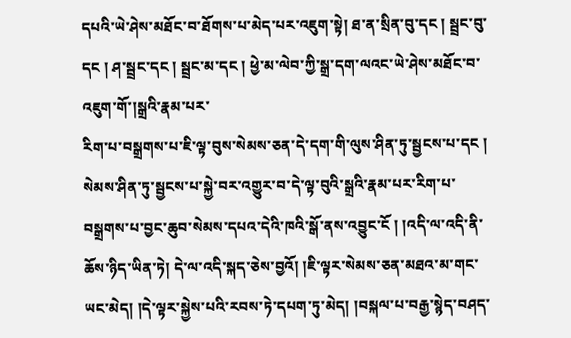དཔའི་ཡེ་ཤེས་མཐོང་བ་ཐོགས་པ་མེད་པར་འཇུག་སྟེ། ཐ་ན་སྲིན་བུ་དང ། སྦྲང་བུ་དང ། ཤ་སྦྲང་དང ། སྦྲང་མ་དང ། ཕྱེ་མ་ལེབ་ཀྱི་སྒྲ་དག་ལའང་ཡེ་ཤེས་མཐོང་བ་འཇུག་གོ་།སྒྲའི་རྣམ་པར་
རིག་པ་བསྒྲགས་པ་ཇི་ལྟ་བུས་སེམས་ཅན་དེ་དག་གི་ལུས་ཤིན་ཏུ་སྦྱངས་པ་དང ། སེམས་ཤིན་ཏུ་སྦྱངས་པ་སྐྱེ་བར་འགྱུར་བ་དེ་ལྟ་བུའི་སྒྲའི་རྣམ་པར་རིག་པ་བསྒྲགས་པ་བྱང་ཆུབ་སེམས་དཔའ་དེའི་ཁའི་སྒོ་ནས་འབྱུང་ངོ ། །འདི་ལ་འདི་ནི་ཆོས་ཉིད་ཡིན་ཏེ། དེ་ལ་འདི་སྐད་ཅེས་བྱའོ། །ཇི་ལྟར་སེམས་ཅན་མཐའ་མ་གང་ཡང་མེད། །དེ་ལྟར་སྐྱེས་པའི་རབས་ཏེ་དཔག་ཏུ་མེད། །བསྐལ་པ་བརྒྱ་སྙེད་བཤད་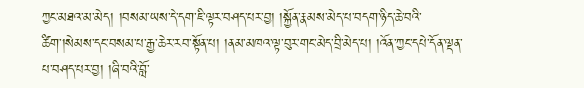ཀྱང་མཐའ་མ་མེད། །བསམ་ཡས་དེ་དག་ཇི་ལྟར་བཤད་པར་བྱ། །སྐྱོན་རྣམས་མེད་པ་བདག་ཉིད་ཆེ་བའི་ཚིག་།སེམས་དང་བསམ་པ་རྒྱ་ཆེར་རབ་སྟོན་པ། །ནམ་མཁའ་ལྟ་བུར་གང་མེད་བྲི་མེད་པ། །འོན་ཀྱང་དཔེ་དོན་ལྡན་པ་བཤད་པར་བྱ། །ཞི་བའི་བློ་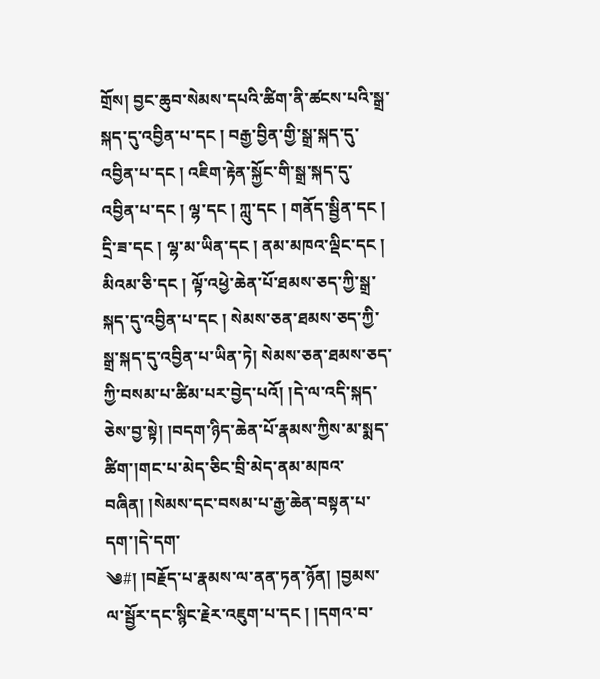གྲོས། བྱང་ཆུབ་སེམས་དཔའི་ཚིག་ནི་ཚངས་པའི་སྒྲ་སྐད་དུ་འབྱིན་པ་དང ། བརྒྱ་བྱིན་གྱི་སྒྲ་སྐད་དུ་འབྱིན་པ་དང ། འཇིག་རྟེན་སྐྱོང་གི་སྒྲ་སྐད་དུ་འབྱིན་པ་དང ། ལྷ་དང ། ཀླུ་དང ། གནོད་སྦྱིན་དང ། དྲི་ཟ་དང ། ལྷ་མ་ཡིན་དང ། ནམ་མཁའ་ལྡིང་དང ། མིའམ་ཅི་དང ། ལྟོ་འཕྱེ་ཆེན་པོ་ཐམས་ཅད་ཀྱི་སྒྲ་སྐད་དུ་འབྱིན་པ་དང ། སེམས་ཅན་ཐམས་ཅད་ཀྱི་སྒྲ་སྐད་དུ་འབྱིན་པ་ཡིན་ཏེ། སེམས་ཅན་ཐམས་ཅད་ཀྱི་བསམ་པ་ཚིམ་པར་བྱེད་པའོ། །དེ་ལ་འདི་སྐད་ཅེས་བྱ་སྟེ། །བདག་ཉིད་ཆེན་པོ་རྣམས་ཀྱིས་མ་སྨད་ཚིག་།གང་པ་མེད་ཅིང་བྲི་མེད་ནམ་མཁའ་བཞིན། །སེམས་དང་བསམ་པ་རྒྱ་ཆེན་བསྟན་པ་དག་།དེ་དག་
༄#། །བརྗོད་པ་རྣམས་ལ་ནན་ཏན་ཉོན། །བྱམས་ལ་སྦྱོར་དང་སྙིང་རྗེར་འཇུག་པ་དང ། །དགའ་བ་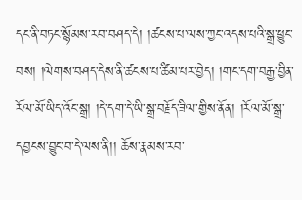དང་ནི་བཏང་སྙོམས་རབ་བཤད་དེ། །ཚངས་པ་ལས་ཀྱང་འདས་པའི་སྒྲ་ཕྱུང་བས། །ལེགས་བཤད་དེས་ནི་ཚངས་པ་ཚིམ་པར་བྱེད། །གང་དག་བརྒྱ་བྱིན་རོལ་མོ་ཡིད་འོང་སྒྲ། །དེ་དག་དེ་ཡི་སྒྲ་བརྗོད་ཟིལ་གྱིས་ནོན། །རོལ་མོ་སྒྲ་དབྱངས་བྱུང་བ་དེ་ལས་ནི།། ཆོས་རྣམས་རབ་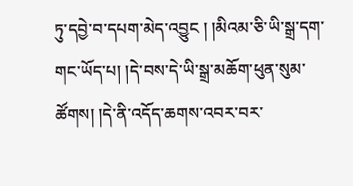ཏུ་དབྱེ་བ་དཔག་མེད་འབྱུང ། །མིའམ་ཅི་ཡི་སྒྲ་དག་གང་ཡོད་པ། །དེ་བས་དེ་ཡི་སྒྲ་མཆོག་ཕུན་སུམ་ཚོགས། །དེ་ནི་འདོད་ཆགས་འབར་བར་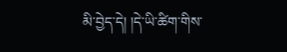མི་བྱེད་དེ། །དེ་ཡི་ཚིག་གིས་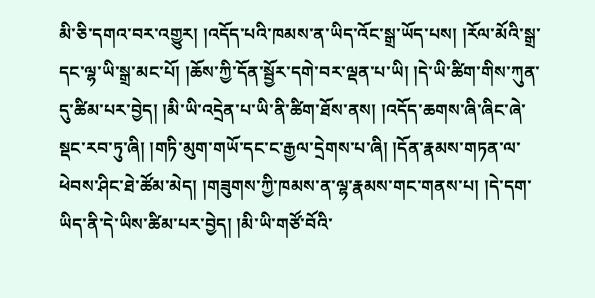མི་ཅི་དགའ་བར་འགྱུར། །འདོད་པའི་ཁམས་ན་ཡིད་འོང་སྒྲ་ཡོད་པས། །རོལ་མོའི་སྒྲ་དང་ལྷ་ཡི་སྒྲ་མང་པོ། །ཆོས་ཀྱི་དོན་སྦྱོར་དགེ་བར་ལྡན་པ་ཡི། །དེ་ཡི་ཚིག་གིས་ཀུན་དུ་ཚིམ་པར་བྱེད། །མི་ཡི་འདྲེན་པ་ཡི་ནི་ཚིག་ཐོས་ནས། །འདོད་ཆགས་ཞི་ཞིང་ཞེ་སྡང་རབ་ཏུ་ཞི། །གཏི་མུག་གཡོ་དང་ང་རྒྱལ་དྲེགས་པ་ཞི། །དོན་རྣམས་གཏན་ལ་ཕེབས་ཤིང་ཐེ་ཚོམ་མེད། །གཟུགས་ཀྱི་ཁམས་ན་ལྷ་རྣམས་གང་གནས་པ། །དེ་དག་ཡིད་ནི་དེ་ཡིས་ཚིམ་པར་བྱེད། །མི་ཡི་གཙོ་བོའི་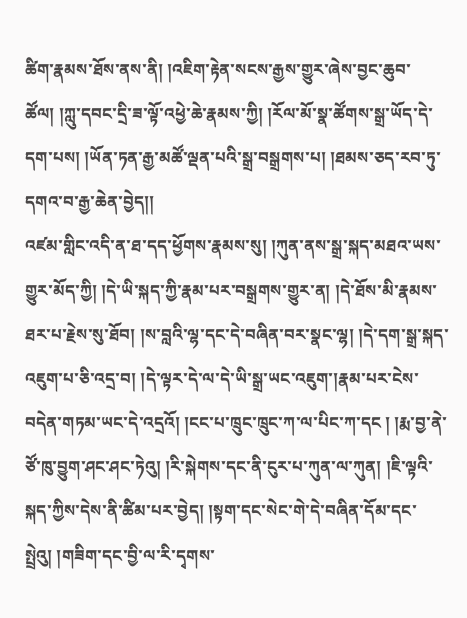ཚིག་རྣམས་ཐོས་ནས་ནི། །འཇིག་རྟེན་སངས་རྒྱས་གྱུར་ཞེས་བྱང་ཆུབ་ཚོལ། །ཀླུ་དབང་དྲི་ཟ་ལྟོ་འཕྱེ་ཆེ་རྣམས་ཀྱི། །རོལ་མོ་སྣ་ཚོགས་སྒྲ་ཡོད་དེ་དག་པས། །ཡོན་ཏན་རྒྱ་མཚོ་ལྡན་པའི་སྒྲ་བསྒྲགས་པ། །ཐམས་ཅད་རབ་ཏུ་དགའ་བ་རྒྱ་ཆེན་བྱེད།།
འཛམ་གླིང་འདི་ན་ཐ་དད་ཕྱོགས་རྣམས་སུ། །ཀུན་ནས་སྒྲ་སྐད་མཐའ་ཡས་གྱུར་མོད་ཀྱི། །དེ་ཡི་སྐད་ཀྱི་རྣམ་པར་བསྒྲགས་གྱུར་ན། །དེ་ཐོས་མི་རྣམས་ཐར་པ་རྗེས་སུ་ཐོབ། །ས་བླའི་ལྷ་དང་དེ་བཞིན་བར་སྣང་ལྷ། །དེ་དག་སྒྲ་སྐད་འཇུག་པ་ཅི་འདྲ་བ། །དེ་ལྟར་དེ་ལ་དེ་ཡི་སྒྲ་ཡང་འཇུག་།རྣམ་པར་ངེས་བདེན་གཏམ་ཡང་དེ་འདྲའོ། །ངང་པ་ཁྲུང་ཁྲུང་ཀ་ལ་པིང་ཀ་དང ། །རྨ་བྱ་ནེ་ཙོ་ཁུ་བྱུག་ཤང་ཤང་ཏེའུ། །རི་སྐེགས་དང་ནི་ངུར་པ་ཀུན་ལ་ཀུན། །ཇི་ལྟའི་སྐད་ཀྱིས་དེས་ནི་ཚིམ་པར་བྱེད། །སྟག་དང་སེང་གེ་དེ་བཞིན་དོམ་དང་སྤྲེའུ། །གཟིག་དང་བྱི་ལ་རི་དྭགས་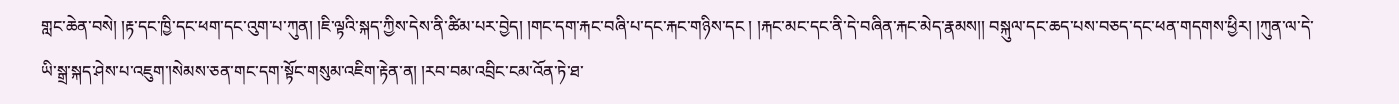གླང་ཆེན་བསེ། །རྟ་དང་ཁྱི་དང་ཕག་དང་འུག་པ་ཀུན། །ཇི་ལྟའི་སྐད་ཀྱིས་དེས་ནི་ཚིམ་པར་བྱེད། །གང་དག་རྐང་བཞི་པ་དང་རྐང་གཉིས་དང ། །རྐང་མང་དང་ནི་དེ་བཞིན་རྐང་མེད་རྣམས།། བསྐུལ་དང་ཆད་པས་བཅད་དང་ཕན་གདགས་ཕྱིར། །ཀུན་ལ་དེ་ཡི་སྒྲ་སྐད་ཤེས་པ་འཇུག་།སེམས་ཅན་གང་དག་སྟོང་གསུམ་འཇིག་རྟེན་ན། །རབ་བམ་འབྲིང་ངམ་འོན་ཏེ་ཐ་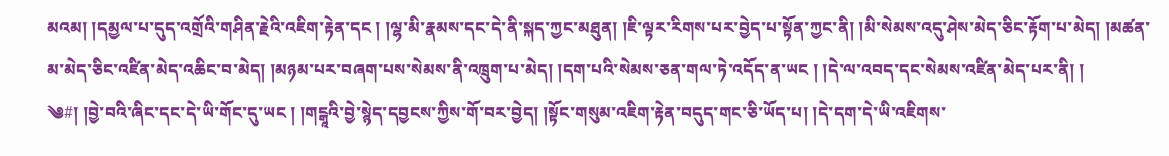མའམ། །དམྱལ་པ་དུད་འགྲོའི་གཤིན་རྗེའི་འཇིག་རྟེན་དང ། །ལྷ་མི་རྣམས་དང་དེ་ནི་སྐད་ཀྱང་མཐུན། །ཇི་ལྟར་རིགས་པར་བྱེད་པ་སྟོན་ཀྱང་ནི། །མི་སེམས་འདུ་ཤེས་མེད་ཅིང་རྟོག་པ་མེད། །མཚན་མ་མེད་ཅིང་འཛིན་མེད་འཆིང་བ་མེད། །མཉམ་པར་བཞག་པས་སེམས་ནི་འཁྲུག་པ་མེད། །དག་པའི་སེམས་ཅན་གལ་ཏེ་འདོད་ན་ཡང ། །དེ་ལ་འབད་དང་སེམས་འཛིན་མེད་པར་ནི། །
༄#། །བྱེ་བའི་ཞིང་དང་དེ་ཡི་གོང་དུ་ཡང ། །གངྒཱའི་བྱེ་སྙེད་དབྱངས་ཀྱིས་གོ་བར་བྱེད། །སྟོང་གསུམ་འཇིག་རྟེན་བདུད་གང་ཅི་ཡོད་པ། །དེ་དག་དེ་ཡི་འཇིགས་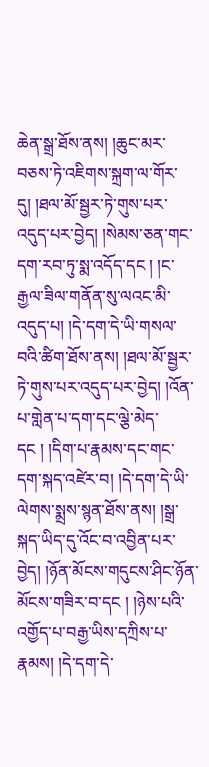ཆེན་སྒྲ་ཐོས་ནས། །ཆུང་མར་བཅས་ཏེ་འཇིགས་སྐྲག་ལ་གོར་དུ། །ཐལ་མོ་སྦྱར་ཏེ་གུས་པར་འདུད་པར་བྱེད། །སེམས་ཅན་གང་དག་རབ་ཏུ་སྨ་འདོད་དང ། །ང་རྒྱལ་ཟིལ་གནོན་སུ་ལའང་མི་འདུད་པ། །དེ་དག་དེ་ཡི་གསལ་བའི་ཚིག་ཐོས་ནས། །ཐལ་མོ་སྦྱར་ཏེ་གུས་པར་འདུད་པར་བྱེད། །འོན་པ་གླེན་པ་དག་དང་ལྕེ་མེད་དང ། །དིག་པ་རྣམས་དང་གང་དག་སྐད་འཛེར་བ། །དེ་དག་དེ་ཡི་ལེགས་སྨྲས་སྙན་ཐོས་ནས། །སྒྲ་སྐད་ཡིད་དུ་འོང་བ་འབྱིན་པར་བྱེད། །ཉོན་མོངས་གདུངས་ཤིང་ཉོན་མོངས་གཟིར་བ་དང ། །ཉེས་པའི་འགྱོད་པ་བརྒྱ་ཡིས་དཀྲིས་པ་རྣམས། །དེ་དག་དེ་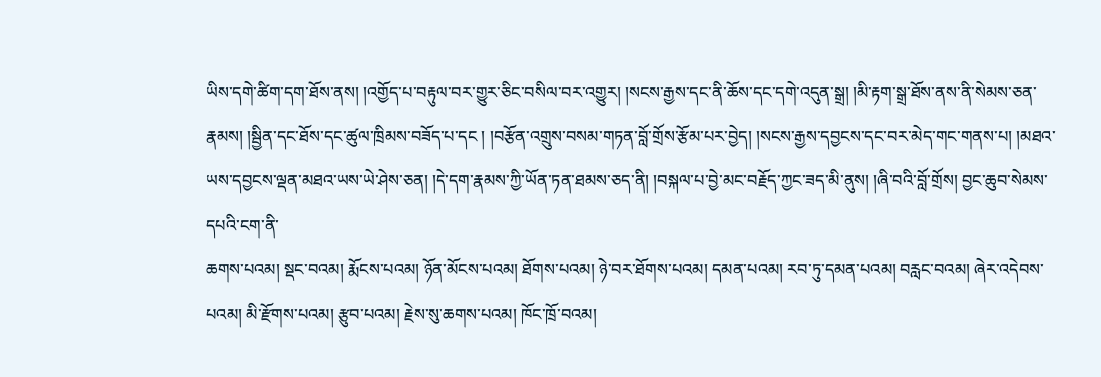ཡིས་དགེ་ཚིག་དག་ཐོས་ནས། །འགྱོད་པ་བརྟུལ་བར་གྱུར་ཅིང་བསིལ་བར་འགྱུར། །སངས་རྒྱས་དང་ནི་ཆོས་དང་དགེ་འདུན་སྒྲ། །མི་རྟག་སྒྲ་ཐོས་ནས་ནི་སེམས་ཅན་རྣམས། །སྦྱིན་དང་ཐོས་དང་ཚུལ་ཁྲིམས་བཟོད་པ་དང ། །བརྩོན་འགྲུས་བསམ་གཏན་བློ་གྲོས་རྩོམ་པར་བྱེད། །སངས་རྒྱས་དབྱངས་དང་བར་མེད་གང་གནས་པ། །མཐའ་ཡས་དབྱངས་ལྡན་མཐའ་ཡས་ཡེ་ཤེས་ཅན། །དེ་དག་རྣམས་ཀྱི་ཡོན་ཏན་ཐམས་ཅད་ནི། །བསྐལ་པ་བྱེ་མང་བརྗོད་ཀྱང་ཟད་མི་ནུས། །ཞི་བའི་བློ་གྲོས། བྱང་ཆུབ་སེམས་དཔའི་ངག་ནི་
ཆགས་པའམ། སྡང་བའམ། རྨོངས་པའམ། ཉོན་མོངས་པའམ། ཐོགས་པའམ། ཉེ་བར་ཐོགས་པའམ། དམན་པའམ། རབ་ཏུ་དམན་པའམ། བརླང་བའམ། ཞེར་འདེབས་པའམ། མི་རྫོགས་པའམ། རྩུབ་པའམ། རྗེས་སུ་ཆགས་པའམ། ཁོང་ཁྲོ་བའམ།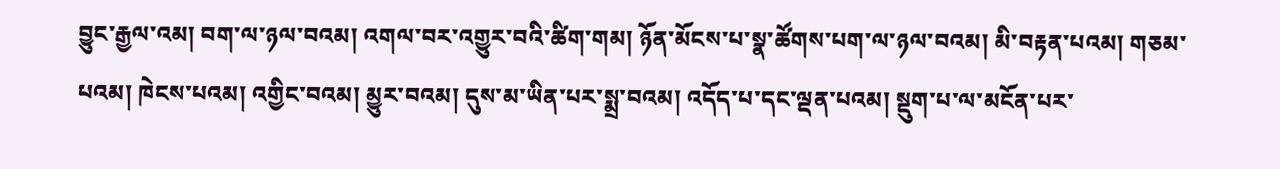བྱུང་རྒྱལ་འམ། བག་ལ་ཉལ་བའམ། འགལ་བར་འགྱུར་བའི་ཚིག་གམ། ཉོན་མོངས་པ་སྣ་ཚོགས་པག་ལ་ཉལ་བའམ། མི་བརྟན་པའམ། གཅམ་པའམ། ཁེངས་པའམ། འགྱིང་བའམ། མྱུར་བའམ། དུས་མ་ཡིན་པར་སྨྲ་བའམ། འདོད་པ་དང་ལྡན་པའམ། སྡུག་པ་ལ་མངོན་པར་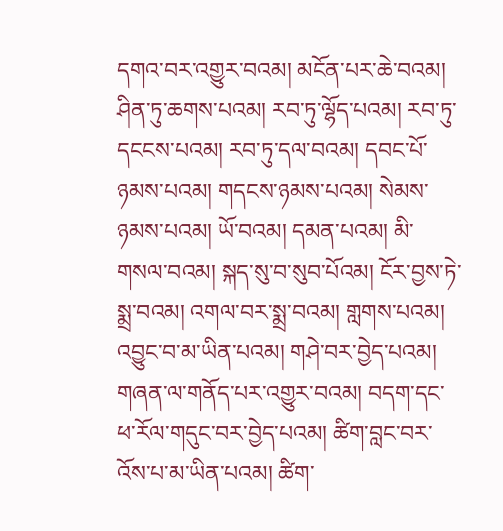དགའ་བར་འགྱུར་བའམ། མངོན་པར་ཆེ་བའམ། ཤིན་ཏུ་ཆགས་པའམ། རབ་ཏུ་ལྷོད་པའམ། རབ་ཏུ་དངངས་པའམ། རབ་ཏུ་དལ་བའམ། དབང་པོ་ཉམས་པའམ། གདངས་ཉམས་པའམ། སེམས་ཉམས་པའམ། ཡོ་བའམ། དམན་པའམ། མི་གསལ་བའམ། སྐད་སུ་བ་སུབ་པོའམ། ངོར་བྱས་ཏེ་སྨྲ་བའམ། འགལ་བར་སྨྲ་བའམ། གླགས་པའམ། འབྱུང་བ་མ་ཡིན་པའམ། གཤེ་བར་བྱེད་པའམ། གཞན་ལ་གནོད་པར་འགྱུར་བའམ། བདག་དང་ཕ་རོལ་གདུང་བར་བྱེད་པའམ། ཚིག་བླང་བར་འོས་པ་མ་ཡིན་པའམ། ཚིག་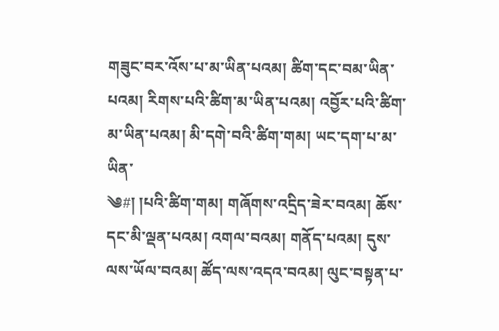གཟུང་བར་འོས་པ་མ་ཡིན་པའམ། ཚིག་དང་བམ་ཡིན་པའམ། རིགས་པའི་ཚིག་མ་ཡིན་པའམ། འབྱོར་པའི་ཚིག་མ་ཡིན་པའམ། མི་དགེ་བའི་ཚིག་གམ། ཡང་དག་པ་མ་ཡིན་
༄#། །པའི་ཚིག་གམ། གཞོགས་འདྲིད་ཟེར་བའམ། ཆོས་དང་མི་ལྡན་པའམ། འགལ་བའམ། གནོད་པའམ། དུས་ལས་ཡོལ་བའམ། ཚོད་ལས་འདའ་བའམ། ལུང་བསྟན་པ་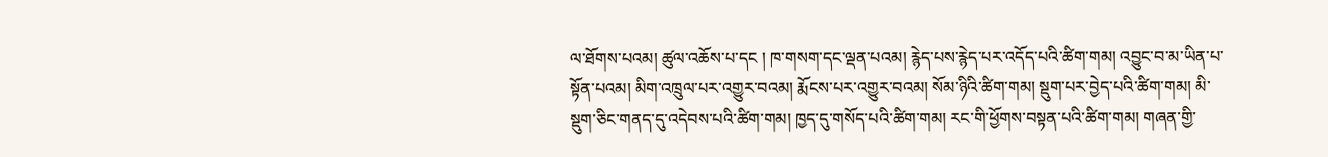ལ་ཐོགས་པའམ། ཚུལ་འཆོས་པ་དང ། ཁ་གསག་དང་ལྡན་པའམ། རྙེད་པས་རྙེད་པར་འདོད་པའི་ཚིག་གམ། འབྱུང་བ་མ་ཡིན་པ་སྟོན་པའམ། མིག་འཁྲུལ་པར་འགྱུར་བའམ། རྨོངས་པར་འགྱུར་བའམ། སོམ་ཉིའི་ཚིག་གམ། སྡུག་པར་བྱེད་པའི་ཚིག་གམ། མི་སྡུག་ཅིང་གནད་དུ་འདེབས་པའི་ཚིག་གམ། ཁྱད་དུ་གསོད་པའི་ཚིག་གམ། རང་གི་ཕྱོགས་བསྟན་པའི་ཚིག་གམ། གཞན་གྱི་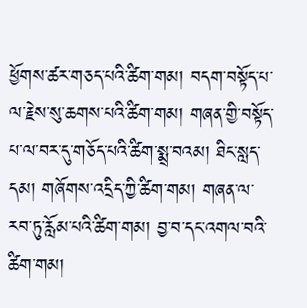ཕྱོགས་ཚར་གཅད་པའི་ཚིག་གམ། བདག་བསྟོད་པ་ལ་རྗེས་སུ་ཆགས་པའི་ཚིག་གམ། གཞན་གྱི་བསྟོད་པ་ལ་བར་དུ་གཅོད་པའི་ཚིག་སྨྲ་བའམ། ཐིང་སླད་དམ། གཞོགས་འདྲིད་ཀྱི་ཚིག་གམ། གཞན་ལ་རབ་ཏུ་རློམ་པའི་ཚིག་གམ། བྱ་བ་དང་འགལ་བའི་ཚིག་གམ།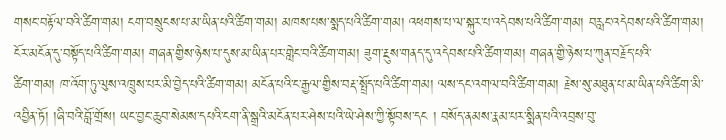གསང་བརྟོལ་བའི་ཚིག་གམ། ངག་བསྲུངས་པ་མ་ཡིན་པའི་ཚིག་གམ། མཁས་པས་སྨད་པའི་ཚིག་གམ། འཕགས་པ་ལ་སྐུར་པ་འདེབས་པའི་ཚིག་གམ། བརླང་འདེབས་པའི་ཚིག་གམ། ངོར་མངོན་དུ་བསྟོད་པའི་ཚིག་གམ། གཞན་གྱིས་ཉེས་པ་དུས་མ་ཡིན་པར་གླེང་བའི་ཚིག་གམ། ཟུག་རྔུས་གནད་དུ་འདེབས་པའི་ཚིག་གམ། གཞན་གྱི་ཉེས་པ་ཀུན་བརྗོད་པའི་
ཚིག་གམ། ཁ་འོག་ཏུ་ལུས་འཁྲུས་པར་མི་བྱེད་པའི་ཚིག་གམ། མངོན་པའི་ང་རྒྱལ་གྱིས་བརྡ་སྤྲོད་པའི་ཚིག་གམ། ལས་དང་འགལ་བའི་ཚིག་གམ། རྗེས་སུ་མཐུན་པ་མ་ཡིན་པའི་ཚིག་མི་འབྱིན་ཏོ། །ཞི་བའི་བློ་གྲོས། ཡང་བྱང་ཆུབ་སེམས་དཔའི་ངག་ནི་སྒྲའི་མངོན་པར་ཤེས་པའི་ཡེ་ཤེས་ཀྱི་སྟོབས་དང ། བསོད་ནམས་རྣམ་པར་སྨིན་པའི་འབྲས་བུ་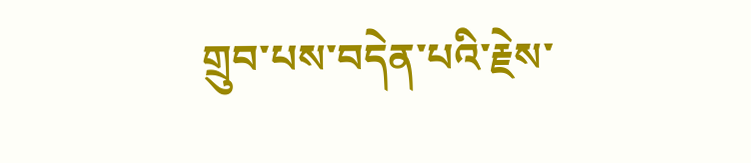གྲུབ་པས་བདེན་པའི་རྗེས་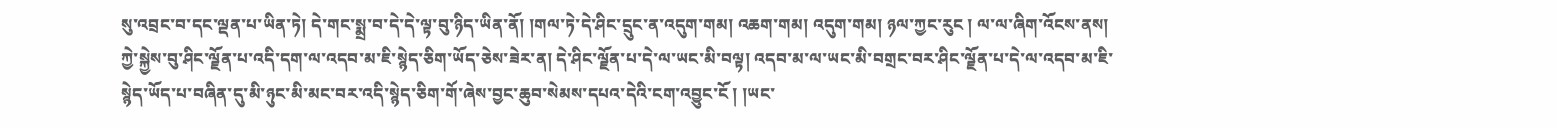སུ་འབྲང་བ་དང་ལྡན་པ་ཡིན་ཏེ། དེ་གང་སྨྲ་བ་དེ་དེ་ལྟ་བུ་ཉིད་ཡིན་ནོ། །གལ་ཏེ་དེ་ཤིང་དྲུང་ན་འདུག་གམ། འཆག་གམ། འདུག་གམ། ཉལ་ཀྱང་རུང ། ལ་ལ་ཞིག་འོངས་ནས། ཀྱེ་སྐྱེས་བུ་ཤིང་ལྗོན་པ་འདི་དག་ལ་འདབ་མ་ཇི་སྙེད་ཅིག་ཡོད་ཅེས་ཟེར་ན། དེ་ཤིང་ལྗོན་པ་དེ་ལ་ཡང་མི་བལྟ། འདབ་མ་ལ་ཡང་མི་བགྲང་བར་ཤིང་ལྗོན་པ་དེ་ལ་འདབ་མ་ཇི་སྙེད་ཡོད་པ་བཞིན་དུ་མི་ཉུང་མི་མང་བར་འདི་སྙེད་ཅིག་གོ་ཞེས་བྱང་ཆུབ་སེམས་དཔའ་དེའི་ངག་འབྱུང་ངོ ། །ཡང་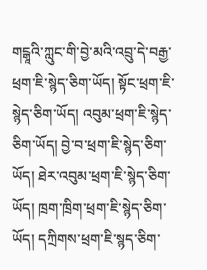གངྒཱའི་ཀླུང་གི་བྱེ་མའི་འབྲུ་དེ་བརྒྱ་ཕྲག་ཇི་སྙེད་ཅིག་ཡོད། སྟོང་ཕྲག་ཇི་སྙེད་ཅིག་ཡོད། འབུམ་ཕྲག་ཇི་སྙེད་ཅིག་ཡོད། བྱེ་བ་ཕྲག་ཇི་སྙེད་ཅིག་ཡོད། ཐེར་འབུམ་ཕྲག་ཇི་སྙེད་ཅིག་ཡོད། ཁྲག་ཁྲིག་ཕྲག་ཇི་སྙེད་ཅིག་ཡོད། དཀྲིགས་ཕྲག་ཇི་སྙད་ཅིག་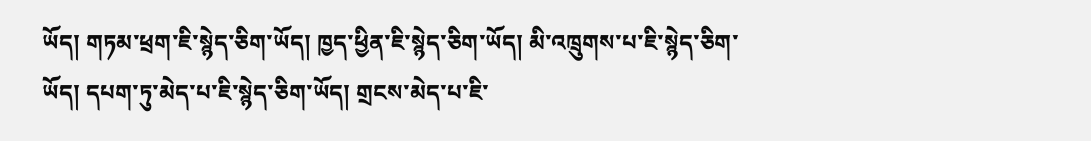ཡོད། གཏམ་ཕྲག་ཇི་སྙེད་ཅིག་ཡོད། ཁྱད་ཕྱིན་ཇི་སྙེད་ཅིག་ཡོད། མི་འཁྲུགས་པ་ཇི་སྙེད་ཅིག་ཡོད། དཔག་ཏུ་མེད་པ་ཇི་སྙེད་ཅིག་ཡོད། གྲངས་མེད་པ་ཇི་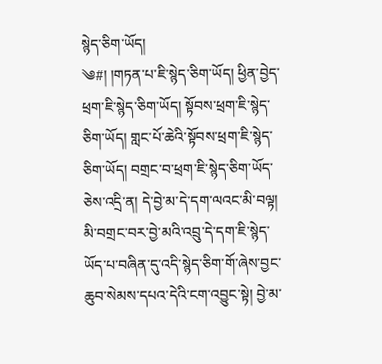སྙེད་ཅིག་ཡོད།
༄#། །གཏན་པ་ཇི་སྙེད་ཅིག་ཡོད། ཕྱིན་བྱེད་ཕྲག་ཇི་སྙེད་ཅིག་ཡོད། སྟོབས་ཕྲག་ཇི་སྙེད་ཅིག་ཡོད། གླང་པོ་ཆེའི་སྟོབས་ཕྲག་ཇི་སྙེད་ཅིག་ཡོད། བགྲང་བ་ཕྲག་ཇི་སྙེད་ཅིག་ཡོད་ཅེས་འདྲི་ན། དེ་བྱེ་མ་དེ་དག་ལའང་མི་བལྟ། མི་བགྲང་བར་བྱེ་མའི་འབྲུ་དེ་དག་ཇི་སྙེད་ཡོད་པ་བཞིན་དུ་འདི་སྙེད་ཅིག་གོ་ཞེས་བྱང་ཆུབ་སེམས་དཔའ་དེའི་ངག་འབྱུང་སྟེ། བྱེ་མ་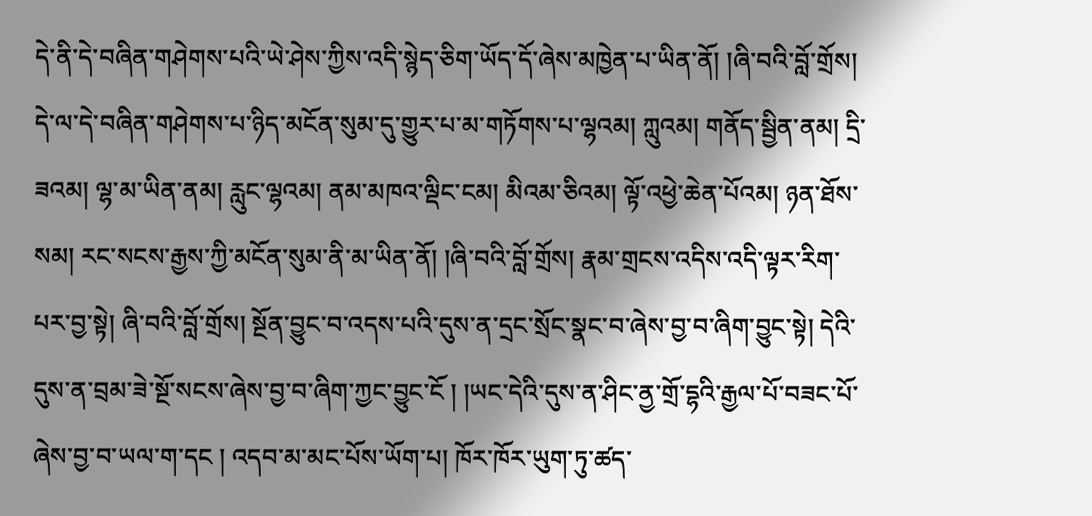དེ་ནི་དེ་བཞིན་གཤེགས་པའི་ཡེ་ཤེས་ཀྱིས་འདི་སྙེད་ཅིག་ཡོད་དོ་ཞེས་མཁྱེན་པ་ཡིན་ནོ། །ཞི་བའི་བློ་གྲོས། དེ་ལ་དེ་བཞིན་གཤེགས་པ་ཉིད་མངོན་སུམ་དུ་གྱུར་པ་མ་གཏོགས་པ་ལྷའམ། ཀླུའམ། གནོད་སྦྱིན་ནམ། དྲི་ཟའམ། ལྷ་མ་ཡིན་ནམ། རླུང་ལྷའམ། ནམ་མཁའ་ལྡིང་ངམ། མིའམ་ཅིའམ། ལྟོ་འཕྱེ་ཆེན་པོའམ། ཉན་ཐོས་སམ། རང་སངས་རྒྱས་ཀྱི་མངོན་སུམ་ནི་མ་ཡིན་ནོ། །ཞི་བའི་བློ་གྲོས། རྣམ་གྲངས་འདིས་འདི་ལྟར་རིག་པར་བྱ་སྟེ། ཞི་བའི་བློ་གྲོས། སྔོན་བྱུང་བ་འདས་པའི་དུས་ན་དྲང་སྲོང་སྣང་བ་ཞེས་བྱ་བ་ཞིག་བྱུང་སྟེ། དེའི་དུས་ན་བྲམ་ཟེ་སྔོ་སངས་ཞེས་བྱ་བ་ཞིག་ཀྱང་བྱུང་ངོ ། །ཡང་དེའི་དུས་ན་ཤིང་ནྱ་གྲོ་དྷའི་རྒྱལ་པོ་བཟང་པོ་ཞེས་བྱ་བ་ཡལ་ག་དང ། འདབ་མ་མང་པོས་ཡོག་པ། ཁོར་ཁོར་ཡུག་ཏུ་ཚད་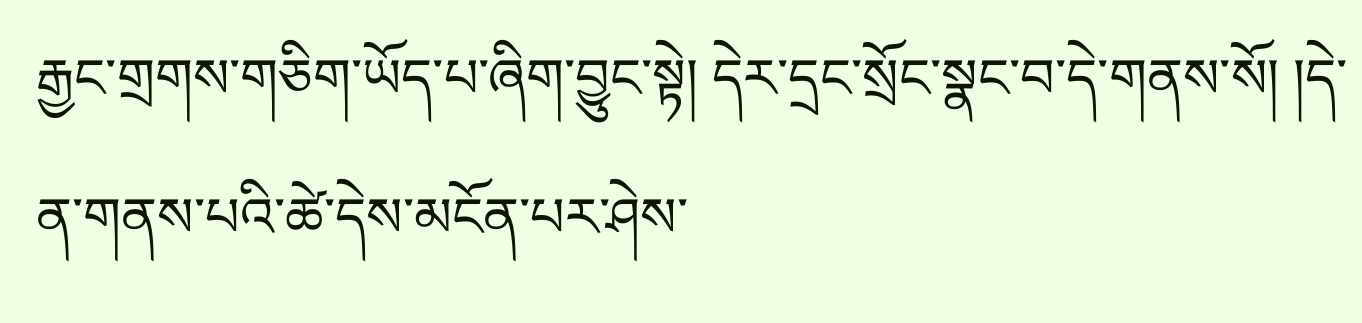རྒྱང་གྲགས་གཅིག་ཡོད་པ་ཞིག་བྱུང་སྟེ། དེར་དྲང་སྲོང་སྣང་བ་དེ་གནས་སོ། །དེ་ན་གནས་པའི་ཚེ་དེས་མངོན་པར་ཤེས་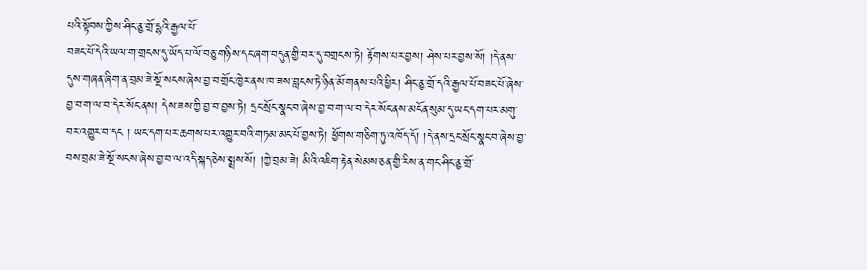པའི་སྟོབས་ཀྱིས་ཤིང་ནྱ་གྲོ་དྷའི་རྒྱལ་པོ་
བཟང་པོ་དེའི་ཡལ་ག་གྲངས་དུ་ཡོད་པ་ལོ་བཅུ་གཉིས་དང་ཞག་བདུན་གྱི་བར་དུ་བགྲངས་ཏེ། རྟོགས་པར་བྱས། ཤེས་པར་བྱས་སོ། །དེ་ནས་དུས་གཞན་ཞིག་ན་བྲམ་ཟེ་སྔོ་སངས་ཞེས་བྱ་བ་གྲོང་ཁྱེར་ནས་ཁ་ཟས་བླངས་ཏེ་ཉིན་མོ་གནས་པའི་ཕྱིར། ཤིང་ནྱ་གྲོ་དའི་རྒྱལ་པོ་བཟང་པོ་ཞེས་བྱ་བ་ག་ལ་བ་དེར་སོང་ནས། དེས་ཟས་ཀྱི་བྱ་བ་བྱས་ཏེ། དྲང་སྲོང་སྣང་བ་ཞེས་བྱ་བ་ག་ལ་བ་དེར་སོང་ནས་མངོན་སུམ་དུ་ཡང་དག་པར་མགུ་བར་འགྱུར་བ་དང ། ཡང་དག་པར་ཆགས་པར་འགྱུར་བའི་གཏམ་མང་པོ་བྱས་ཏེ། ཕྱོགས་གཅིག་ཏུ་འཁོད་དོ། །དེ་ནས་དྲང་སྲོང་སྣང་བ་ཞེས་བྱ་བས་བྲམ་ཟེ་སྔོ་སངས་ཞེས་བྱ་བ་ལ་འདི་སྐད་ཅེས་སྨྲས་སོ། །ཀྱེ་བྲམ་ཟེ། མིའི་འཇིག་རྟེན་སེམས་ཅན་གྱི་རིས་ན་གང་ཤིང་ནྱ་གྲོ་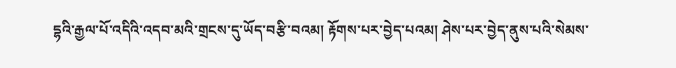དྷའི་རྒྱལ་པོ་འདིའི་འདབ་མའི་གྲངས་དུ་ཡོད་བརྩི་བའམ། རྟོགས་པར་བྱེད་པའམ། ཤེས་པར་བྱེད་ནུས་པའི་སེམས་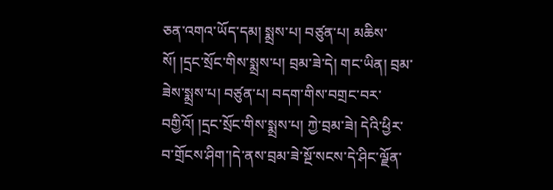ཅན་འགའ་ཡོད་དམ། སྨྲས་པ། བཙུན་པ། མཆིས་སོ། །དྲང་སྲོང་གིས་སྨྲས་པ། བྲམ་ཟེ་དེ། གང་ཡིན། བྲམ་ཟེས་སྨྲས་པ། བཙུན་པ། བདག་གིས་བགྲང་བར་བགྱིའོ། །དྲང་སྲོང་གིས་སྨྲས་པ། ཀྱེ་བྲམ་ཟེ། དེའི་ཕྱིར་བ་གྲོངས་ཤིག་།དེ་ནས་བྲམ་ཟེ་སྔོ་སངས་དེ་ཤིང་ལྗོན་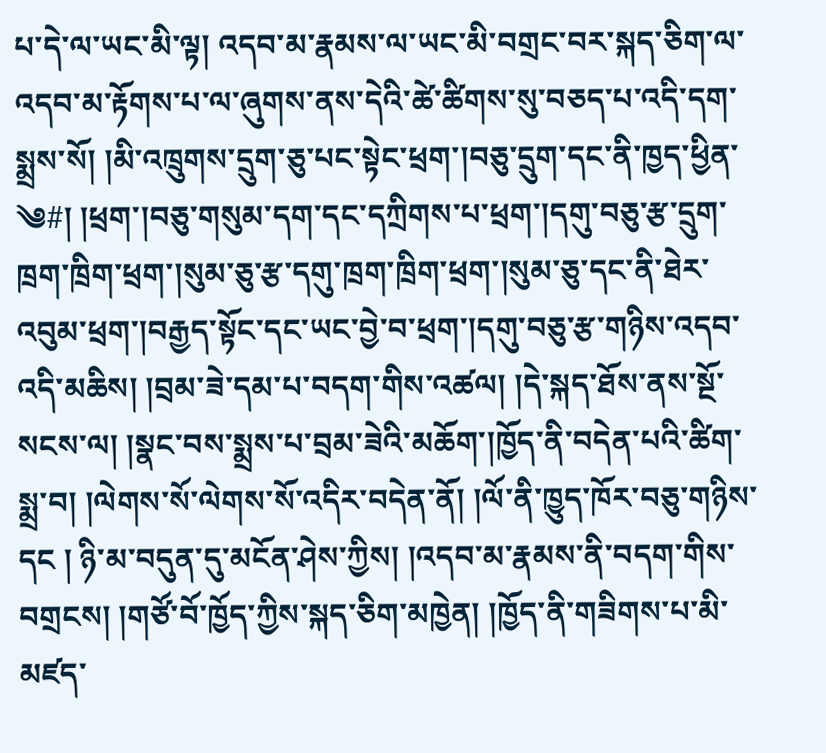པ་དེ་ལ་ཡང་མི་ལྟ། འདབ་མ་རྣམས་ལ་ཡང་མི་བགྲང་བར་སྐད་ཅིག་ལ་འདབ་མ་རྟོགས་པ་ལ་ཞུགས་ནས་དེའི་ཚེ་ཚིགས་སུ་བཅད་པ་འདི་དག་སྨྲས་སོ། །མི་འཁྲུགས་དྲུག་ཅུ་པང་སྟེང་ཕྲག་།བཅུ་དྲུག་དང་ནི་ཁྱད་ཕྱིན་
༄#། །ཕྲག་།བཅུ་གསུམ་དག་དང་དཀྲིགས་པ་ཕྲག་།དགུ་བཅུ་རྩ་དྲུག་ཁྲག་ཁྲིག་ཕྲག་།སུམ་ཅུ་རྩ་དགུ་ཁྲག་ཁྲིག་ཕྲག་།སུམ་ཅུ་དང་ནི་ཐེར་འབུམ་ཕྲག་།བརྒྱད་སྟོང་དང་ཡང་བྱེ་བ་ཕྲག་།དགུ་བཅུ་རྩ་གཉིས་འདབ་འདི་མཆིས། །བྲམ་ཟེ་དམ་པ་བདག་གིས་འཚལ། །དེ་སྐད་ཐོས་ནས་སྔོ་སངས་ལ། །སྣང་བས་སྨྲས་པ་བྲམ་ཟེའི་མཆོག་།ཁྱོད་ནི་བདེན་པའི་ཚིག་སྨྲ་བ། །ལེགས་སོ་ལེགས་སོ་འདིར་བདེན་ནོ། །ལོ་ནི་ཁྱུད་ཁོར་བཅུ་གཉིས་དང ། ཉི་མ་བདུན་དུ་མངོན་ཤེས་ཀྱིས། །འདབ་མ་རྣམས་ནི་བདག་གིས་བགྲངས། །གཙོ་བོ་ཁྱོད་ཀྱིས་སྐད་ཅིག་མཁྱེན། །ཁྱོད་ནི་གཟིགས་པ་མི་མཛད་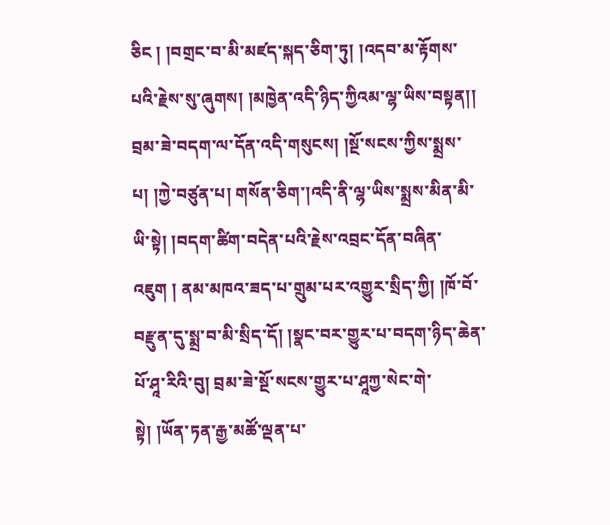ཅིང ། །བགྲང་བ་མི་མཛད་སྐད་ཅིག་ཏུ། །འདབ་མ་རྟོགས་པའི་རྗེས་སུ་ཞུགས། །མཁྱེན་འདི་ཉིད་ཀྱིའམ་ལྷ་ཡིས་བསྟན།། བྲམ་ཟེ་བདག་ལ་དོན་འདི་གསུངས། །སྔོ་སངས་ཀྱིས་སྨྲས་པ། །ཀྱེ་བཙུན་པ། གསོན་ཅིག་།འདི་ནི་ལྷ་ཡིས་སྨྲས་མིན་མི་ཡི་སྟེ། །བདག་ཚིག་བདེན་པའི་རྗེས་འབྲང་དོན་བཞིན་འཇུག ། ནམ་མཁའ་ཟད་པ་གྲུམ་པར་འགྱུར་སྲིད་ཀྱི། །ཁོ་བོ་བརྫུན་དུ་སྨྲ་བ་མི་སྲིད་དོ། །སྣང་བར་གྱུར་པ་བདག་ཉིད་ཆེན་པོ་ཤཱ་རིའི་བུ། བྲམ་ཟེ་སྔོ་སངས་གྱུར་པ་ཤཱཀྱ་སེང་གེ་སྟེ། །ཡོན་ཏན་རྒྱ་མཚོ་ལྡན་པ་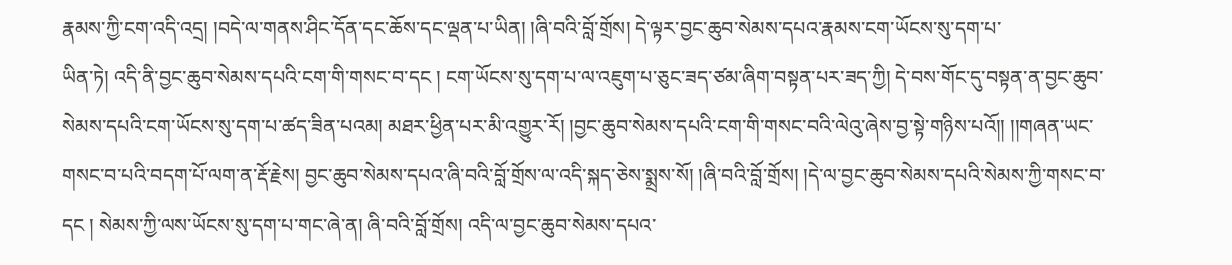རྣམས་ཀྱི་ངག་འདི་འདྲ། །བདེ་ལ་གནས་ཤིང་དོན་དང་ཆོས་དང་ལྡན་པ་ཡིན། །ཞི་བའི་བློ་གྲོས། དེ་ལྟར་བྱང་ཆུབ་སེམས་དཔའ་རྣམས་ངག་ཡོངས་སུ་དག་པ་
ཡིན་ཏེ། འདི་ནི་བྱང་ཆུབ་སེམས་དཔའི་ངག་གི་གསང་བ་དང ། ངག་ཡོངས་སུ་དག་པ་ལ་འཇུག་པ་ཅུང་ཟད་ཙམ་ཞིག་བསྟན་པར་ཟད་ཀྱི། དེ་བས་གོང་དུ་བསྟན་ན་བྱང་ཆུབ་སེམས་དཔའི་ངག་ཡོངས་སུ་དག་པ་ཚད་ཟིན་པའམ། མཐར་ཕྱིན་པར་མི་འགྱུར་རོ། །བྱང་ཆུབ་སེམས་དཔའི་ངག་གི་གསང་བའི་ལེའུ་ཞེས་བྱ་སྟེ་གཉིས་པའོ།། །།གཞན་ཡང་གསང་བ་པའི་བདག་པོ་ལག་ན་རྡོ་རྗེས། བྱང་ཆུབ་སེམས་དཔའ་ཞི་བའི་བློ་གྲོས་ལ་འདི་སྐད་ཅེས་སྨྲས་སོ། །ཞི་བའི་བློ་གྲོས། །དེ་ལ་བྱང་ཆུབ་སེམས་དཔའི་སེམས་ཀྱི་གསང་བ་དང ། སེམས་ཀྱི་ལས་ཡོངས་སུ་དག་པ་གང་ཞེ་ན། ཞི་བའི་བློ་གྲོས། འདི་ལ་བྱང་ཆུབ་སེམས་དཔའ་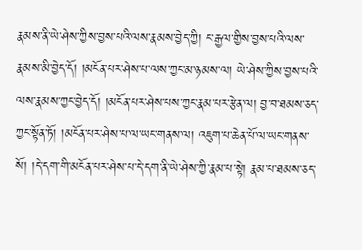རྣམས་ནི་ཡེ་ཤེས་ཀྱིས་བྱས་པའི་ལས་རྣམས་བྱེད་ཀྱི། ང་རྒྱལ་གྱིས་བྱས་པའི་ལས་རྣམས་མི་བྱེད་དོ། །མངོན་པར་ཤེས་པ་ལས་ཀྱང་མ་ཉམས་ལ། ཡེ་ཤེས་ཀྱིས་བྱས་པའི་ལས་རྣམས་ཀྱང་བྱེད་དོ། །མངོན་པར་ཤེས་པས་ཀྱང་རྣམ་པར་རྩེན་ལ། བྱ་བ་ཐམས་ཅད་ཀྱང་སྟོན་ཏོ། །མངོན་པར་ཤེས་པ་ལ་ཡང་གནས་ལ། འཇུག་པ་ཆེན་པོ་ལ་ཡང་གནས་སོ། །དེ་དག་གི་མངོན་པར་ཤེས་པ་དེ་དག་ནི་ཡེ་ཤེས་ཀྱི་རྣམ་པ་སྟེ། རྣམ་པ་ཐམས་ཅད་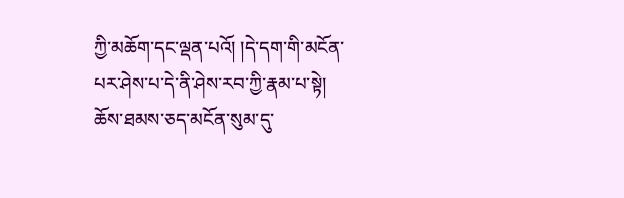ཀྱི་མཆོག་དང་ལྡན་པའོ། །དེ་དག་གི་མངོན་པར་ཤེས་པ་དེ་ནི་ཤེས་རབ་ཀྱི་རྣམ་པ་སྟེ། ཆོས་ཐམས་ཅད་མངོན་སུམ་དུ་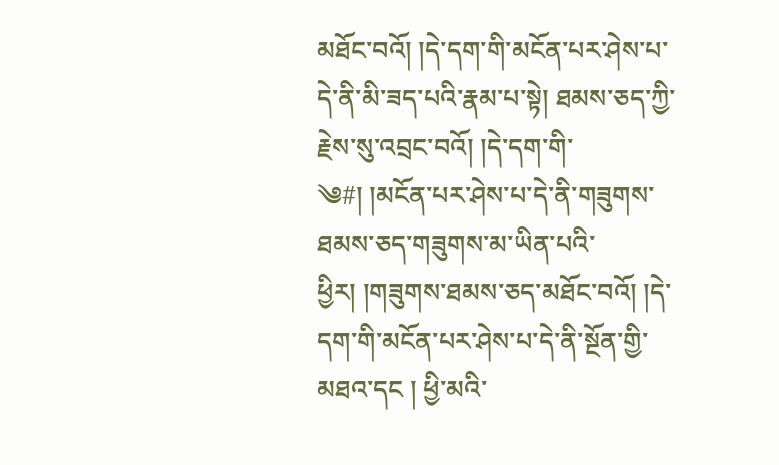མཐོང་བའོ། །དེ་དག་གི་མངོན་པར་ཤེས་པ་དེ་ནི་མི་ཟད་པའི་རྣམ་པ་སྟེ། ཐམས་ཅད་ཀྱི་རྗེས་སུ་འབྲང་བའོ། །དེ་དག་གི་
༄#། །མངོན་པར་ཤེས་པ་དེ་ནི་གཟུགས་ཐམས་ཅད་གཟུགས་མ་ཡིན་པའི་ཕྱིར། །གཟུགས་ཐམས་ཅད་མཐོང་བའོ། །དེ་དག་གི་མངོན་པར་ཤེས་པ་དེ་ནི་སྔོན་གྱི་མཐའ་དང ། ཕྱི་མའི་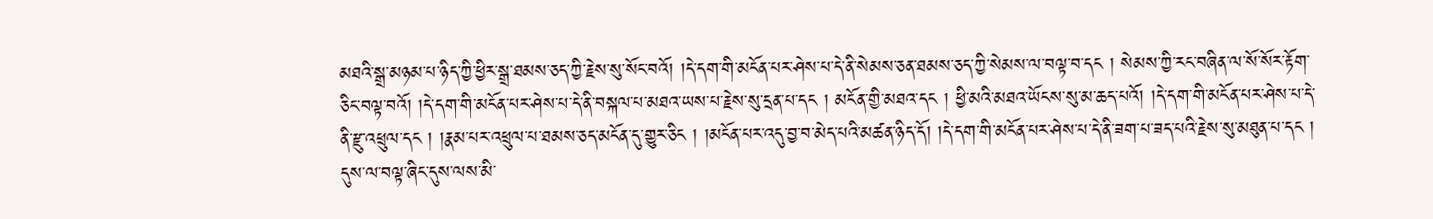མཐའི་སྒྲ་མཉམ་པ་ཉིད་ཀྱི་ཕྱིར་སྒྲ་ཐམས་ཅད་ཀྱི་རྗེས་སུ་སོང་བའོ། །དེ་དག་གི་མངོན་པར་ཤེས་པ་དེ་ནི་སེམས་ཅན་ཐམས་ཅད་ཀྱི་སེམས་ལ་བལྟ་བ་དང ། སེམས་ཀྱི་རང་བཞིན་ལ་སོ་སོར་རྟོག་ཅིང་བལྟ་བའོ། །དེ་དག་གི་མངོན་པར་ཤེས་པ་དེ་ནི་བསྐལ་པ་མཐའ་ཡས་པ་རྗེས་སུ་དྲན་པ་དང ། མངོན་གྱི་མཐའ་དང ། ཕྱི་མའི་མཐའ་ཡོངས་སུ་མ་ཆད་པའོ། །དེ་དག་གི་མངོན་པར་ཤེས་པ་དེ་ནི་རྫུ་འཕྲུལ་དང ། །རྣམ་པར་འཕྲུལ་པ་ཐམས་ཅད་མངོན་དུ་གྱུར་ཅིང ། །མངོན་པར་འདུ་བྱ་བ་མེད་པའི་མཚན་ཉིད་དོ། །དེ་དག་གི་མངོན་པར་ཤེས་པ་དེ་ནི་ཟག་པ་ཟད་པའི་རྗེས་སུ་མཐུན་པ་དང ། དུས་ལ་བལྟ་ཞིང་དུས་ལས་མི་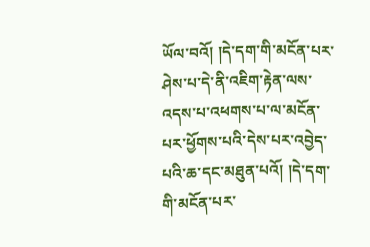ཡོལ་བའོ། །དེ་དག་གི་མངོན་པར་ཤེས་པ་དེ་ནི་འཇིག་རྟེན་ལས་འདས་པ་འཕགས་པ་ལ་མངོན་པར་ཕྱོགས་པའི་དེས་པར་འབྱེད་པའི་ཆ་དང་མཐུན་པའོ། །དེ་དག་གི་མངོན་པར་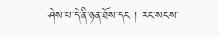ཤེས་པ་དེ་ནི་ཉན་ཐོས་དང ། རང་སངས་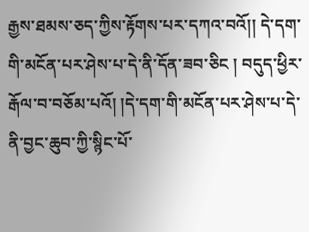རྒྱས་ཐམས་ཅད་ཀྱིས་རྟོགས་པར་དཀའ་བའོ།། དེ་དག་གི་མངོན་པར་ཤེས་པ་དེ་ནི་དོན་ཟབ་ཅིང ། བདུད་ཕྱིར་རྒོལ་བ་བཅོམ་པའོ། །དེ་དག་གི་མངོན་པར་ཤེས་པ་དེ་ནི་བྱང་ཆུབ་ཀྱི་སྙིང་པོ་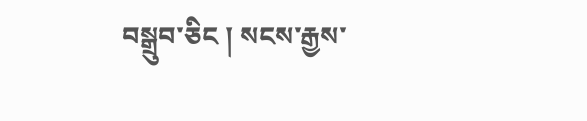བསྒྲུབ་ཅིང ། སངས་རྒྱས་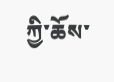ཀྱི་ཆོས་